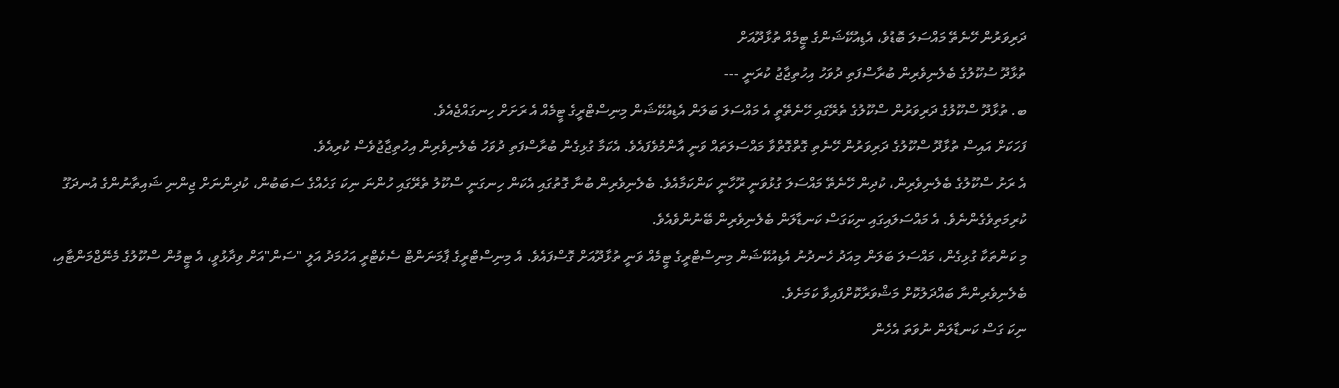ދަރިވަރުން ހޭނެތޭ މައްސަލަ ބޮޑުވެ، އެޑިއުކޭޝަންގެ ޓީމެއް ތުޅާދޫއަށް
ތުޅާދޫ ސުކޫލުގެ ބެލެނިވެރިން ބުރާސްފަތި ދުވަހު އިހުތިޖާޖު ކުރަނީ ---
ބ. ތުޅާދޫ ސްކޫލުގެ ދަރިވަރުން ސްކޫލުގެ ތެރޭގައި ހޭނެތޭތީ އެ މައްސަލަ ބަލަން އެޑިއުކޭޝަން މިނިސްޓްރީގެ ޓީމެއް އެ ރަށަށް ހިނގައްޖެއެވެ.
ފަހަކަށް އައިސް ތުޅާދޫ ސްކޫލުގެ ދަރިވަރުން ހޭނެތި ގޮތްގޮތްވާ މައްސަލަތައް ވަނީ އާންމުވެފައެވެ. އެކަމާ ގުޅިގެން ބުރާސްފަތި ދުވަހު ބެލެނިވެރިން އިހުތިޖާޖުވެސް ކުރިއެވެ.
އެ ރަށު ސްކޫލުގެ ބެލެނިވެރިން، ކުދިން ހޭނެތޭ މައްސަލަ ގުޅުވަނީ ރޫހާނީ ކަންކަމާއެވެ. ބެލެނިވެރިން ބުނާ ގޮތުގައި އެކަން ހިނގަނީ ސްކޫލު ތެރޭގައި ހުންނަ ނިކަ ގަހެއްގެ ސަބަބުން، ކުދިންނަށް ޖިންނި ޝައިތާނުންގެ އުނދަގޫ ކުރިމަތިވެގެންނެވެ. އެ މައްސަލައިގައި ނިކަގަސް ކަނޑާލަން ބެލެނިވެރިން ބޭނުންވެއެވެ.
މި ކަންތަކާ ގުޅިގެން، މައްސަލަ ބަލަން މިއަދު ހެނދުނު އެޑިއުކޭޝަން މިނިސްޓްރީގެ ޓީމެއް ވަނީ ތުޅާދޫއަށް ގޮސްފައެވެ. އެ މިނިސްޓްރީގެ ޕާމަނަންޓް ސެކެޓްރީ އަހުމަދު އަލީ "ސަން"އަށް ވިދާޅުވީ، އެ ޓީމުން ސްކޫލުގެ މެނޭޖްމަންޓާއި، ބެލެނިވެރިންނާ ބައްދަލުކޮށް މަޝްވަރާކޮށްފައިވާ ކަމަށެވެ.
ނިކަ ގަސް ކަނޑާލަން ނުވަތަ އެހެން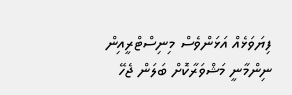ފިޔަވަޅެއް އަޅަންވެސް މިނިސްޓްރީއިން ނިންމާނީ މަޝްވަރާކޮށް ބަލަން ޖެހޭ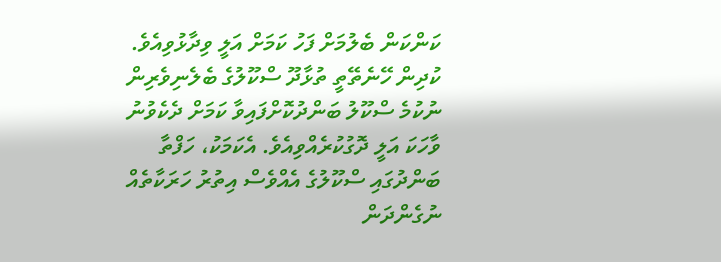ކަންކަން ބެލުމަށް ފަހު ކަމަށް އަލީ ވިދާޅުވިއެވެ.
ކުދިން ހޭނެތޭތީ ތުޅާދޫ ސްކޫލުގެ ބެލެނިވެރިން ނުކުމެ ސްކޫލު ބަންދުކޮށްފައިވާ ކަމަށް ދެކެވުނު ވާހަކަ އަލީ ދޮގުކުރެއްވިއެވެ. އެކަމަކު، ހަފްތާ ބަންދުގައި ސްކޫލުގެ އެއްވެސް އިތުރު ހަރަކާތެއް ނުގެންދަން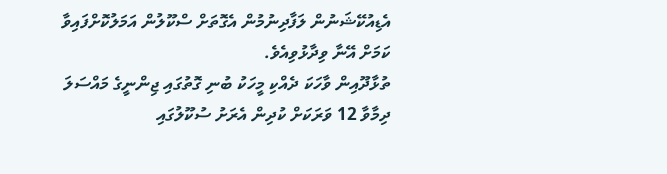އެޑިއުކޭޝަނުން ލަފާދިނުމުން އެގޮތަށް ސްކޫލުން އަމަލުކޮށްފައިވާ ކަމަށް އޭނާ ވިދާޅުވިއެވެ.
ތުޅާދޫއިން ވާހަކަ ދެއްކި މީހަކު ބުނި ގޮތުގައި ޖިންނީގެ މައްސަލަ ދިމާވާ 12 ވަރަކަށް ކުދިން އެރަށު ސުކޫލުގައި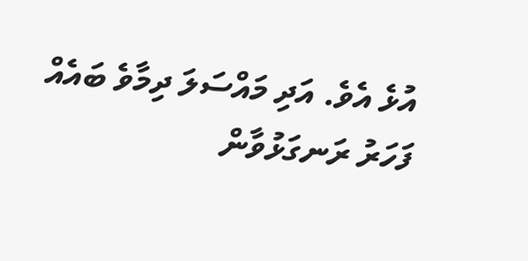އުޅެ އެވެ. އަދި މައްސަލަ ދިމާވެ ބައެއް ފަހަރު ރަނގަޅުވާން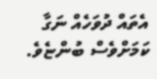އެތައް ދުވަހެއް ނަގާ ކަމަށްވެސް ބުންޏެވެ.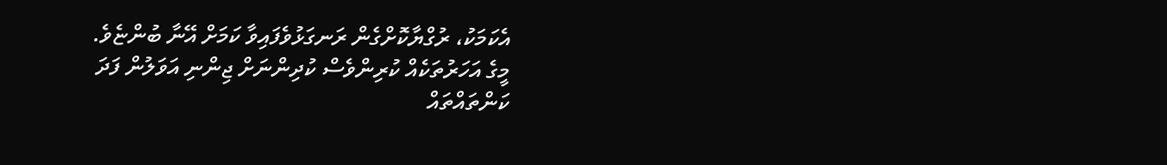އެކަމަކު، ރުގްޔާކޮށްގެން ރަނގަޅުވެފައިވާ ކަމަށް އޭނާ ބުންޏެވެ.
މީގެ އަހަރުތަކެއް ކުރިންވެސް ކުދިންނަށް ޖިންނި އަވަލުން ފަދަ ކަންތައްތައް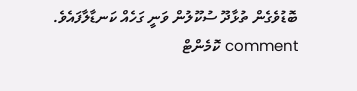ބޮޑުވެގެން ތުޅާދޫ ސުކޫލުން ވަނީ ގަހެއް ކަނޑާލާފައެވެ.
comment ކޮމެންޓް